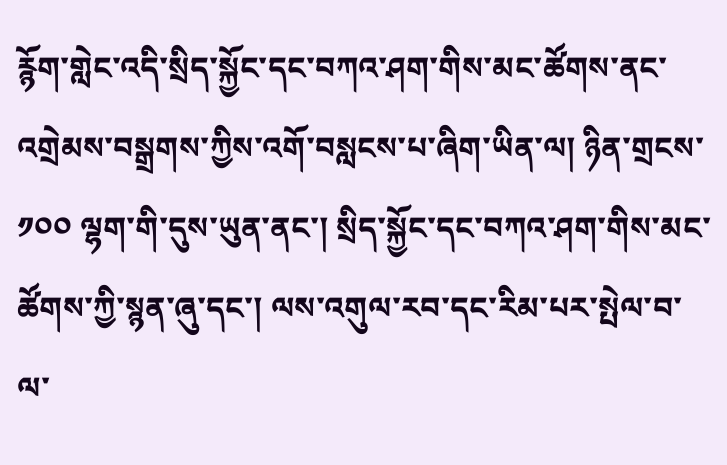རྙོག་གླེང་འདི་སྲིད་སྐྱོང་དང་བཀའ་ཤག་གིས་མང་ཚོགས་ནང་འགྲེམས་བསྒྲགས་ཀྱིས་འགོ་བསླངས་པ་ཞིག་ཡིན་ལ། ཉིན་གྲངས་ ༡༠༠ ལྷག་གི་དུས་ཡུན་ནང་། སྲིད་སྐྱོང་དང་བཀའ་ཤག་གིས་མང་ཚོགས་ཀྱི་སྙན་ཞུ་དང་། ལས་འགུལ་རབ་དང་རིམ་པར་སྤེལ་བ་ལ་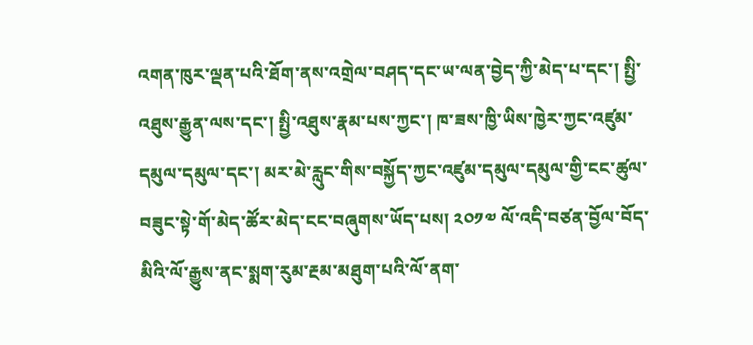འགན་ཁུར་ལྡན་པའི་ཐོག་ནས་འགྲེལ་བཤད་དང་ཡ་ལན་བྱེད་ཀྱི་མེད་པ་དང་། སྤྱི་འཐུས་རྒྱུན་ལས་དང་། སྤྱི་འཐུས་རྣམ་པས་ཀྱང་། ཁ་ཟས་ཁྱི་ཡིས་ཁྱེར་ཀྱང་འཛུམ་དམུལ་དམུལ་དང་། མར་མེ་རླུང་གིས་བསྐྱོད་ཀྱང་འཛུམ་དམུལ་དམུལ་གྱི་ངང་ཚུལ་བཟུང་སྟེ་གོ་མེད་ཚོར་མེད་ངང་བཞུགས་ཡོད་པས། ༢༠༡༧ ལོ་འདི་བཙན་བྱོལ་བོད་མིའི་ལོ་རྒྱུས་ནང་སྨག་རུམ་རྔམ་མཐུག་པའི་ལོ་ནག་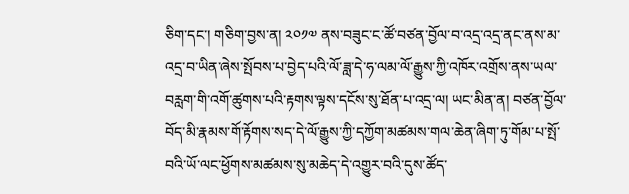ཅིག་དང་། གཅིག་བྱས་ན། ༢༠༡༧ ནས་བཟུང་ང་ཚོ་བཙན་བྱོལ་བ་འདྲ་འདྲ་ནང་ནས་མ་འདྲ་བ་ཡིན་ཞེས་སྤོབས་པ་བྱེད་པའི་ལོ་ཟླ་དེ་ཧ་ལམ་ལོ་རྒྱུས་ཀྱི་འཁོར་འགྲོས་ནས་ཡལ་བརླག་གི་འགོ་ཚུགས་པའི་རྟགས་ལྟས་དངོས་སུ་ཐོན་པ་འདྲ་ལ། ཡང་མིན་ན། བཙན་བྱོལ་བོད་མི་རྣམས་གོ་རྟོགས་སད་དེ་ལོ་རྒྱུས་ཀྱི་དཀྱོག་མཚམས་གལ་ཆེན་ཞིག་ཏུ་གོམ་པ་སྤོ་བའི་ཡོ་ལང་ཕྱོགས་མཚམས་སུ་མཆེད་དེ་འགྱུར་བའི་དུས་ཚོད་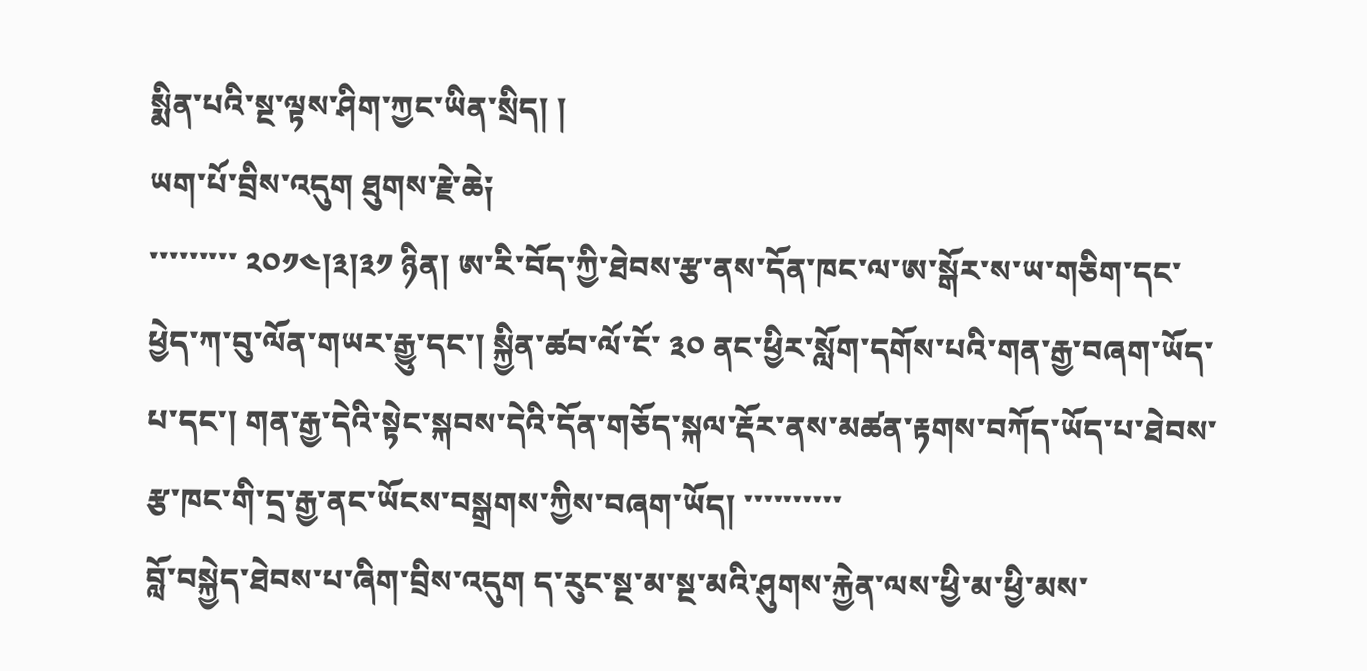སྨིན་པའི་སྔ་ལྟས་ཤིག་ཀྱང་ཡིན་སྲིད། །
ཡག་པོ་བྲིས་འདུག ཐུགས་རྗེ་ཆེ༏
་་་་་་་་་ ༢༠༡༤།༣།༣༡ ཉིན། ཨ་རི་བོད་ཀྱི་ཐེབས་རྩ་ནས་དོན་ཁང་ལ་ཨ་སྒོར་ས་ཡ་གཅིག་དང་ཕྱེད་ཀ་བུ་ལོན་གཡར་རྒྱུ་དང་། སྐྱིན་ཚབ་ལོ་ངོ་ ༣༠ ནང་ཕྱིར་སློག་དགོས་པའི་གན་རྒྱ་བཞག་ཡོད་པ་དང་། གན་རྒྱ་དེའི་སྟེང་སྐབས་དེའི་དོན་གཅོད་སྐལ་རྡོར་ནས་མཚན་རྟགས་བཀོད་ཡོད་པ་ཐེབས་རྩ་ཁང་གི་དྲ་རྒྱ་ནང་ཡོངས་བསྒྲགས་ཀྱིས་བཞག་ཡོད། ་་་་་་་་་་
བློ་བསྐྱེད་ཐེབས་པ་ཞིག་བྲིས་འདུག ད་རུང་སྔ་མ་སྔ་མའི་ཤུགས་རྐྱེན་ལས་ཕྱི་མ་ཕྱི་མས་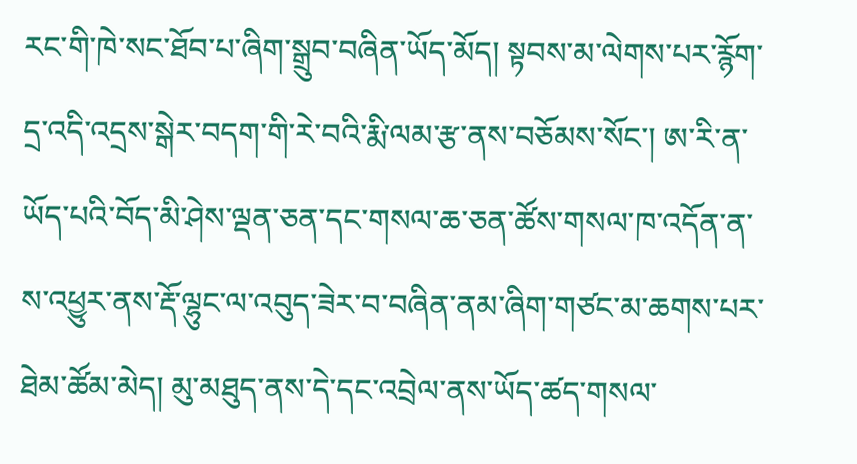རང་གི་ཁེ་སང་ཐོབ་པ་ཞིག་སྒྲུབ་བཞིན་ཡོད་མོད། སྟབས་མ་ལེགས་པར་རྙོག་དྲ་འདི་འདྲས་སྒེར་བདག་གི་རེ་བའི་རྨི་ལམ་རྩ་ནས་བཅོམས་སོང་། ཨ་རི་ན་ཡོད་པའི་བོད་མི་ཤེས་ལྡན་ཅན་དང་གསལ་ཆ་ཅན་ཚོས་གསལ་ཁ་འདོན་ན་ས་འཕྱུར་ནས་རྡོ་ལྷུང་ལ་འབུད་ཟེར་བ་བཞིན་ནམ་ཞིག་གཙང་མ་ཆགས་པར་ཐེམ་ཚོམ་མེད། མུ་མཐུད་ནས་དེ་དང་འབྲེལ་ནས་ཡོད་ཚད་གསལ་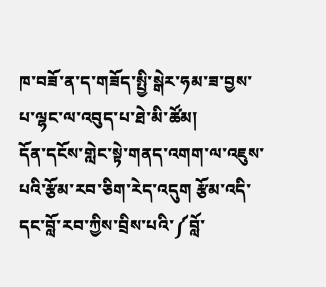ཁ་བཟོ་ན་ད་གཟོད་སྤྱི་སྒེར་ཧམ་ཟ་བྱས་པ་ལྷང་ལ་འབུད་པ་ཐེ་མི་ཚོམ།
དོན་དངོས་གླེང་སྟེ་གནད་འགག་ལ་འཇུས་པའི་རྩོམ་རབ་ཅིག་རེད་འདུག རྩོམ་འདི་དང་བློ་རབ་ཀྱིས་བྲིས་པའི་༼བློ་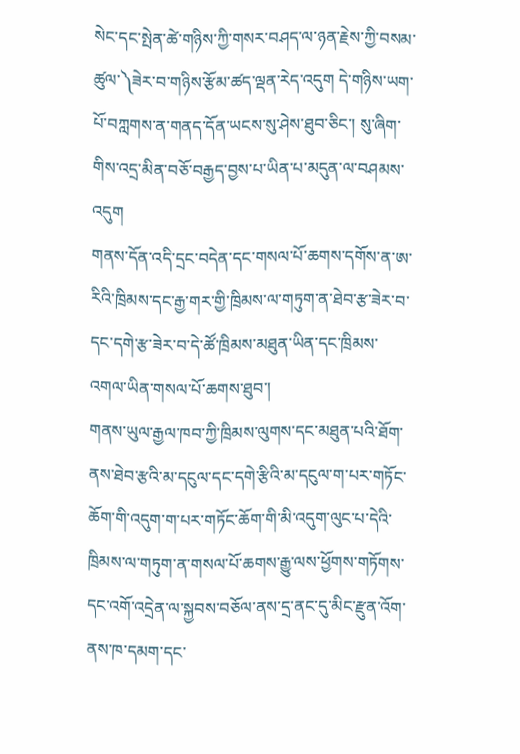སེང་དང་སྤེན་ཚེ་གཉིས་ཀྱི་གསར་བཤད་ལ་ཉན་རྗེས་ཀྱི་བསམ་ཚུལ་༽ཟེར་བ་གཉིས་རྩོམ་ཚད་ལྡན་རེད་འདུག དེ་གཉིས་ཡག་པོ་བཀླགས་ན་གནད་དོན་ཡངས་སུ་ཤེས་ཐུབ་ཅིང་། སུ་ཞིག་གིས་འདྲ་མིན་བཅོ་བརྒྱད་བྱས་པ་ཡིན་པ་མདུན་ལ་བཤམས་འདུག
གནས་དོན་འདི་དྲང་བདེན་དང་གསལ་པོ་ཆགས་དགོས་ན་ཨ་རིའི་ཁྲིམས་དང་རྒྱ་གར་གྱི་ཁྲིམས་ལ་གཏུག་ན་ཐེབ་རྩ་ཟེར་བ་དང་དགེ་རྩ་ཟེར་བ་དེ་ཚོ་ཁྲིམས་མཐུན་ཡིན་དང་ཁྲིམས་འགལ་ཡིན་གསལ་པོ་ཆགས་ཐུབ་།
གནས་ཡུལ་རྒྱལ་ཁབ་ཀྱི་ཁྲིམས་ལུགས་དང་མཐུན་པའི་ཐོག་ནས་ཐེབ་རྩའི་མ་དངུལ་དང་དགེ་རྩིའི་མ་དངུལ་ག་པར་གཏོང་ཆོག་གི་འདུག་ག་པར་གཏོང་ཆོག་གི་མི་འདུག་ལུང་པ་དེའི་ཁྲིམས་ལ་གཏུག་ན་གསལ་པོ་ཆགས་རྒྱུ་ལས་ཕྱོགས་གཏོགས་དང་འགོ་འདྲེན་ལ་སྐྱབས་བཅོལ་ནས་དྲ་ནང་དུ་མིང་རྫུན་འོག་ནས་ཁ་དམག་དང་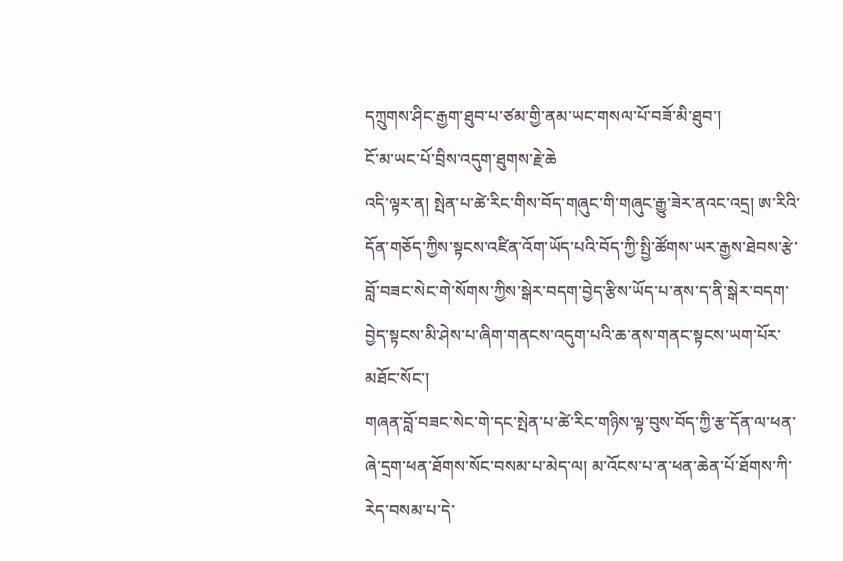དཀྲུགས་ཤིང་རྒྱག་ཐུབ་པ་ཙམ་གྱི་ནམ་ཡང་གསལ་པོ་བཟོ་མི་ཐུབ་།
ངོ་མ་ཡང་པོ་བྲིས་འདུག་ཐུགས་རྗེ་ཆེ
འདི་ལྟར་ན། སྤེན་པ་ཚེ་རིང་གིས་བོད་གཞུང་གི་གཞུང་རྒྱུ་ཟེར་ནའང་འདྲ། ཨ་རིའི་དོན་གཅོད་ཀྱིས་སྟངས་འཛིན་འོག་ཡོད་པའི་བོད་ཀྱི་སྤྱི་ཚོགས་ཡར་རྒྱས་ཐེབས་རྩེ་བློ་བཟང་སེང་གེ་སོགས་ཀྱིས་སྒེར་བདག་བྱེད་རྩིས་ཡོད་པ་ནས་ད་ནི་སྒེར་བདག་བྱེད་སྟངས་མི་ཤེས་པ་ཞིག་གནངས་འདུག་པའི་ཆ་ནས་གནང་སྟངས་ཡག་པོར་མཐོང་སོང་།
གཞན་བློ་བཟང་སེང་གེ་དང་སྤེན་པ་ཚེ་རིང་གཉིས་ལྟ་བུས་བོད་ཀྱི་རྩ་དོན་ལ་ཕན་ཞེ་དྲག་ཕན་ཐོགས་སོང་བསམ་པ་མེད་ལ། མ་འོངས་པ་ན་ཕན་ཆེན་པོ་ཐོགས་ཀི་རེད་བསམ་པ་དེ་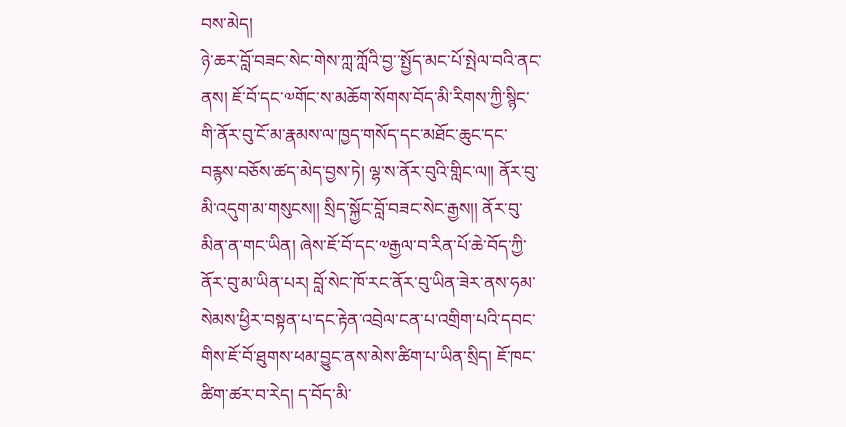བས་མེད།
ཉེ་ཆར་བློ་བཟང་སེང་གེས་ཀླ་ཀློའི་བྱ་་སྤྱོད་མང་པོ་སྤེལ་བའི་ནང་ནས། ཇོ་བོ་དང་༧གོང་ས་མཆོག་སོགས་བོད་མི་རིགས་ཀྱི་སྙིང་གི་ནོར་བུ་ངོ་མ་རྣམས་ལ་ཁྱད་གསོད་དང་མཐོང་ཆུང་དང་བརྙས་བཅོས་ཚད་མེད་བྱས་ཏེ། ལྷ་ས་ནོར་བུའི་གླིང་ལ།། ནོར་བུ་མི་འདུག་མ་གསུངས།། སྲིད་སྐྱོང་བློ་བཟང་སེང་རྒྱས།། ནོར་བུ་མིན་ན་གང་ཡིན། ཞེས་ཇོ་བོ་དང་༧རྒྱལ་བ་རིན་པོ་ཆེ་བོད་ཀྱི་ནོར་བུ་མ་ཡིན་པར། བློ་སེང་ཁོ་རང་ནོར་བུ་ཡིན་ཟེར་ནས་ཧམ་སེམས་ཕྱིར་བསྟན་པ་དང་རྟེན་འབྲེལ་ངན་པ་འགྲིག་པའི་དབང་གིས་ཇོ་བོ་ཐུགས་ཕམ་བྱུང་ནས་མེས་ཚིག་པ་ཡིན་སྲིད། ཇོ་ཁང་ཚིག་ཚར་བ་རེད། ད་བོད་མི་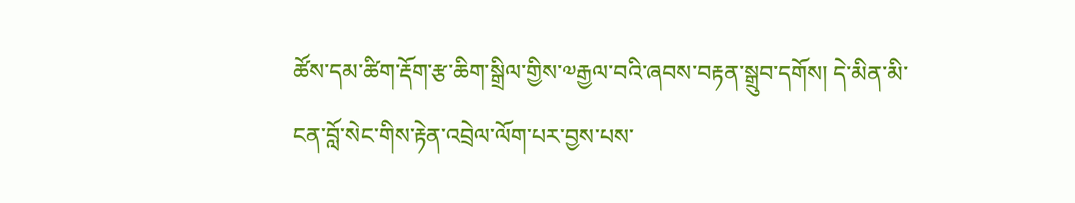ཚོས་དམ་ཚིག་རྡོག་རྩ་ཆིག་སྒྲིལ་གྱིས་༧རྒྱལ་བའི་ཞབས་བརྟན་སྒྲུབ་དགོས། དེ་མིན་མི་ངན་བློ་སེང་གིས་རྟེན་འབྲེལ་ལོག་པར་བྱས་པས་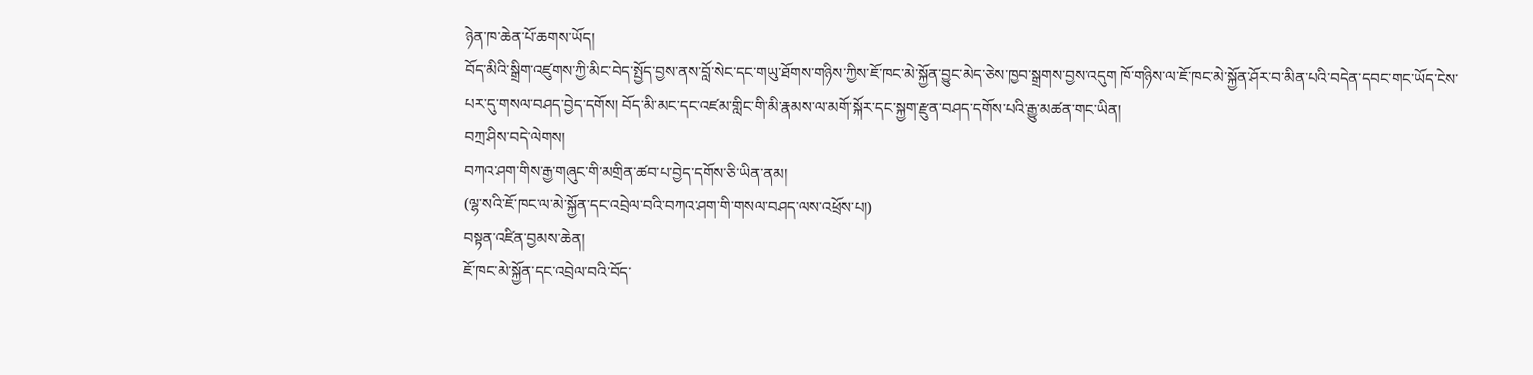ཉེན་ཁ་ཆེན་པོ་ཆགས་ཡོད།
བོད་མིའི་སྒྲིག་འཛུགས་ཀྱི་མིང་བེད་སྤྱོད་བྱས་ནས་བློ་སེང་དང་གཡུ་ཐོགས་གཉིས་ཀྱིས་ཇོ་ཁང་མེ་སྐྱོན་བྱུང་མེད་ཅེས་ཁྱབ་སྒྲགས་བྱས་འདུག ཁོ་གཉིས་ལ་ཇོ་ཁང་མེ་སྐྱོན་ཤོར་བ་མིན་པའི་བདེན་དབང་གང་ཡོད་ངེས་པར་དུ་གསལ་བཤད་བྱེད་དགོས། བོད་མི་མང་དང་འཛམ་གླིང་གི་མི་རྣམས་ལ་མགོ་སྐོར་དང་སྐྱག་རྫུན་བཤད་དགོས་པའི་རྒྱུ་མཚན་གང་ཡིན།
བཀྲ་ཤིས་བདེ་ལེགས།
བཀའ་ཤག་གིས་རྒྱ་གཞུང་གི་མགྲིན་ཚབ་པ་བྱེད་དགོས་ཅི་ཡིན་ནམ།
(ལྷ་སའི་ཇོ་ཁང་ལ་མེ་སྐྱོན་དང་འབྲེལ་བའི་བཀའ་ཤག་གི་གསལ་བཤད་ལས་འཕྲོས་པ།)
བསྟན་འཛིན་བྱམས་ཆེན།
ཇོ་ཁང་མེ་སྐྱོན་དང་འབྲེལ་བའི་བོད་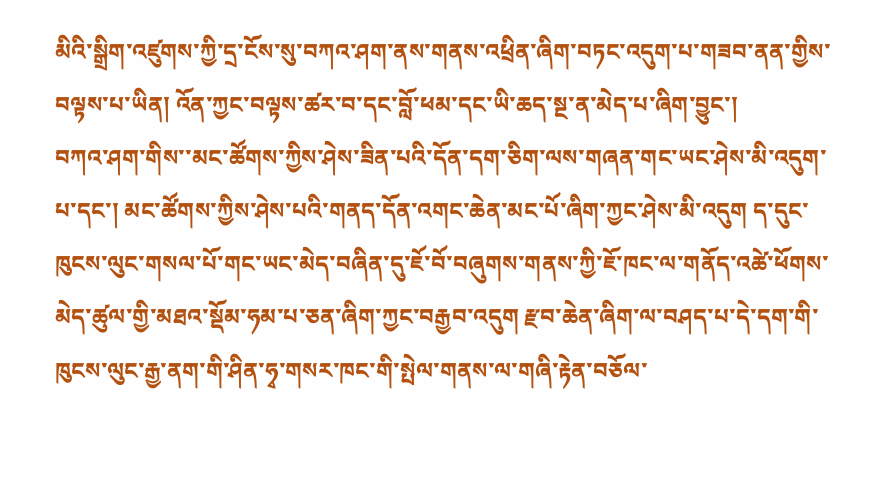མིའི་སྒྲིག་འཛུགས་ཀྱི་དྲ་ངོས་སུ་བཀའ་ཤག་ནས་གནས་འཕྲིན་ཞིག་བཏང་འདུག་པ་གཟབ་ནན་གྱིས་བལྟས་པ་ཡིན། འོན་ཀྱང་བལྟས་ཚར་བ་དང་བློ་ཕམ་དང་ཡི་ཆད་སྔ་ན་མེད་པ་ཞིག་བྱུང་།
བཀའ་ཤག་གིས་་མང་ཚོགས་ཀྱིས་ཤེས་ཟིན་པའི་དོན་དག་ཅིག་ལས་གཞན་གང་ཡང་ཤེས་མི་འདུག་པ་དང་། མང་ཚོགས་ཀྱིས་ཤེས་པའི་གནད་དོན་འགང་ཆེན་མང་པོ་ཞིག་ཀྱང་ཤེས་མི་འདུག ད་དུང་ཁུངས་ལུང་གསལ་པོ་གང་ཡང་མེད་བཞིན་དུ་ཇོ་བོ་བཞུགས་གནས་ཀྱི་ཇོ་ཁང་ལ་གནོད་འཚེ་ཕོགས་མེད་ཚུལ་གྱི་མཐའ་སྡོམ་ཧམ་པ་ཅན་ཞིག་ཀྱང་བརྒྱབ་འདུག རྫབ་ཆེན་ཞིག་ལ་བཤད་པ་དེ་དག་གི་ཁུངས་ལུང་རྒྱ་ནག་གི་ཤིན་ཧྭ་གསར་ཁང་གི་སྤེལ་གནས་ལ་གཞི་རྟེན་བཅོལ་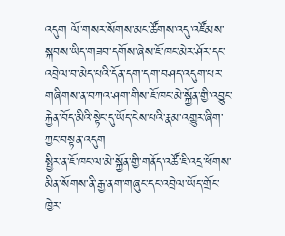འདུག ལོ་གསར་སོགས་མང་ཚོགས་འདུ་འཛོམས་སྐབས་ཡིད་གཟབ་དགོས་ཞེས་ཇོ་ཁང་མེར་ཤོར་དང་འབྲེལ་བ་མེད་པའི་དོན་དག་དག་བཤད་འདུག་པར་གཞིགས་ན་བཀའ་ཤག་གིས་ཇོ་ཁང་མེ་སྐྱོན་གྱི་འབྱུང་རྐྱེན་བོད་མིའི་སྟེང་དུ་ཡོད་ངེས་པའི་རྣམ་འགྱུར་ཞིག་ཀྱང་བསྟན་འདུག
སྤྱིར་ན་ཇོ་ཁང་ལ་མེ་སྐྱོན་གྱི་གནོད་འཚོ་ཇི་འདྲ་ཕོགས་མིན་སོགས་ནི་རྒྱ་ནག་གཞུང་དང་འབྲེལ་ཡོད་གྲོང་ཁྱེར་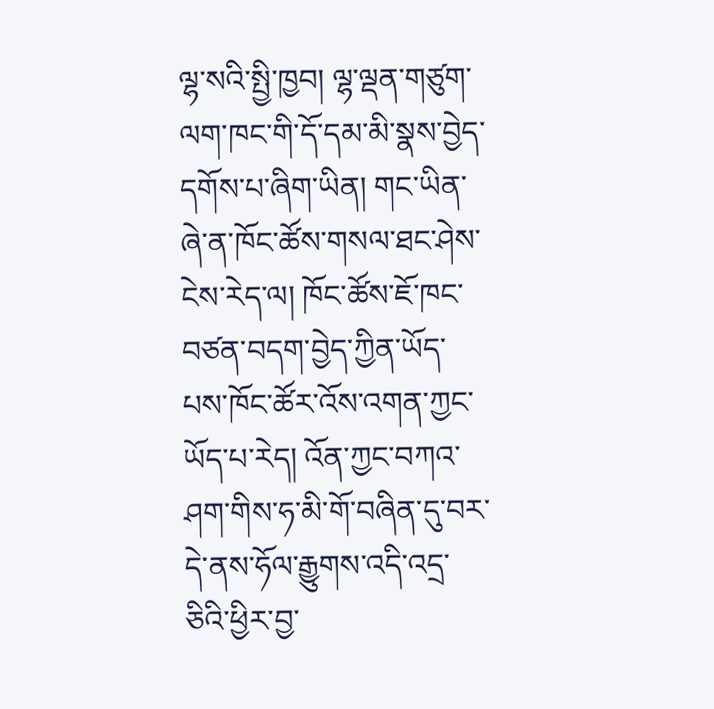ལྷ་སའི་སྤྱི་ཁྱབ། ལྷ་ལྡན་གཙུག་ལག་ཁང་གི་དོ་དམ་མི་སྣས་བྱེད་དགོས་པ་ཞིག་ཡིན། གང་ཡིན་ཞེ་ན་ཁོང་ཚོས་གསལ་ཐང་ཤེས་ངེས་རེད་ལ། ཁོང་ཚོས་ཇོ་ཁང་བཙན་བདག་བྱེད་ཀྱིན་ཡོད་པས་ཁོང་ཚོར་འོས་འགན་ཀྱང་ཡོད་པ་རེད། འོན་ཀྱང་བཀའ་ཤག་གིས་ཧ་མི་གོ་བཞིན་དུ་བར་དེ་ནས་ཧོལ་རྒྱུགས་འདི་འདྲ་ཅིའི་ཕྱིར་བྱ་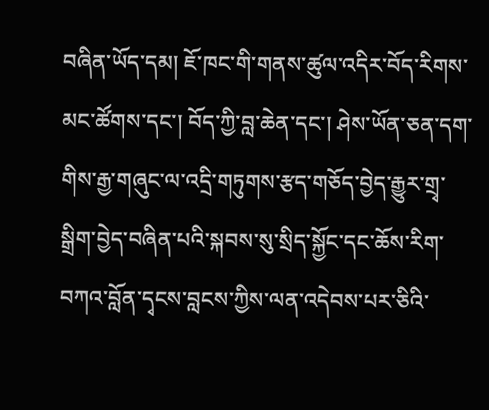བཞིན་ཡོད་དམ། ཇོ་ཁང་གི་གནས་ཚུལ་འདིར་བོད་རིགས་མང་ཚོགས་དང་། བོད་ཀྱི་བླ་ཆེན་དང་། ཤེས་ཡོན་ཅན་དག་གིས་རྒྱ་གཞུང་ལ་འདྲི་གཏུགས་རྩད་གཅོད་བྱེད་རྒྱུར་གྲྭ་སྒྲིག་བྱེད་བཞིན་པའི་སྐབས་སུ་སྲིད་སྐྱོང་དང་ཆོས་རིག་བཀའ་བློན་དྭངས་བླངས་ཀྱིས་ལན་འདེབས་པར་ཅིའི་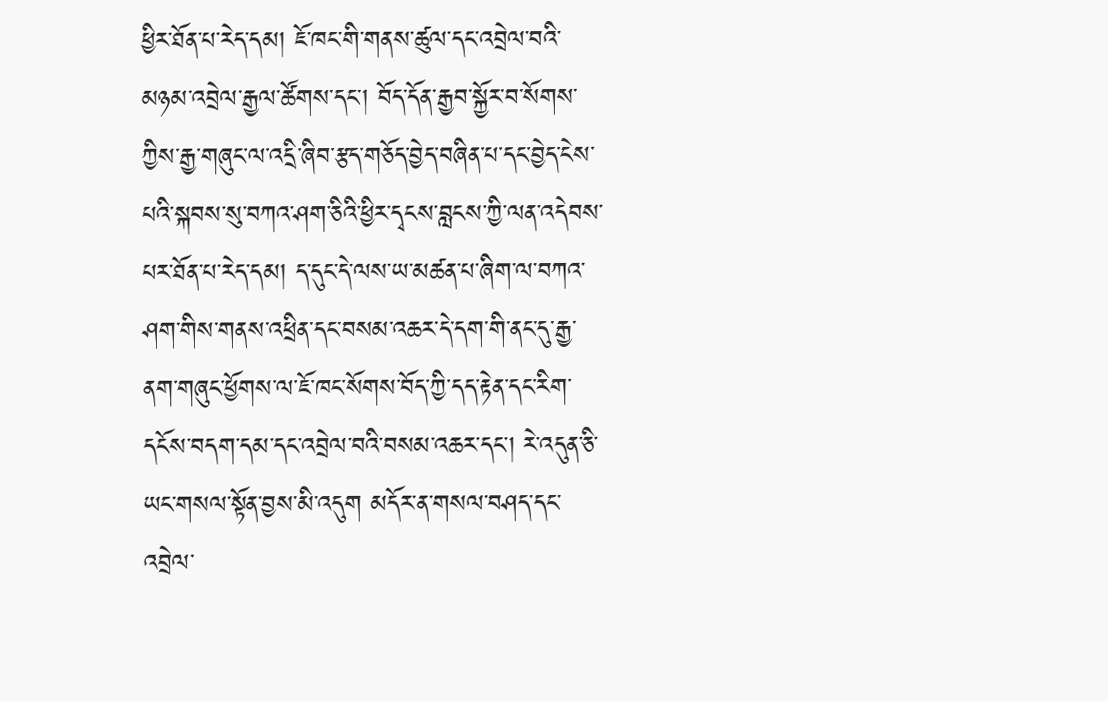ཕྱིར་ཐོན་པ་རེད་དམ། ཇོ་ཁང་གི་གནས་ཚུལ་དང་འབྲེལ་བའི་མཉམ་འབྲེལ་རྒྱལ་ཚོགས་དང་། བོད་དོན་རྒྱབ་སྐྱོར་བ་སོགས་ཀྱིས་རྒྱ་གཞུང་ལ་འདྲི་ཞིབ་རྩད་གཅོད་བྱེད་བཞིན་པ་དང་བྱེད་ངེས་པའི་སྐབས་སུ་བཀའ་ཤག་ཅིའི་ཕྱིར་དྭངས་བླངས་ཀྱི་ལན་འདེབས་པར་ཐོན་པ་རེད་དམ། ད་དུང་དེ་ལས་ཡ་མཚན་པ་ཞིག་ལ་བཀའ་ཤག་གིས་གནས་འཕྲིན་དང་བསམ་འཆར་དེ་དག་གི་ནང་དུ་རྒྱ་ནག་གཞུང་ཕྱོགས་ལ་ཇོ་ཁང་སོགས་བོད་ཀྱི་དད་རྟེན་དང་རིག་དངོས་བདག་དམ་དང་འབྲེལ་བའི་བསམ་འཆར་དང་། རེ་འདུན་ཅི་ཡང་གསལ་སྟོན་བྱས་མི་འདུག མདོར་ན་གསལ་བཤད་དང་འབྲེལ་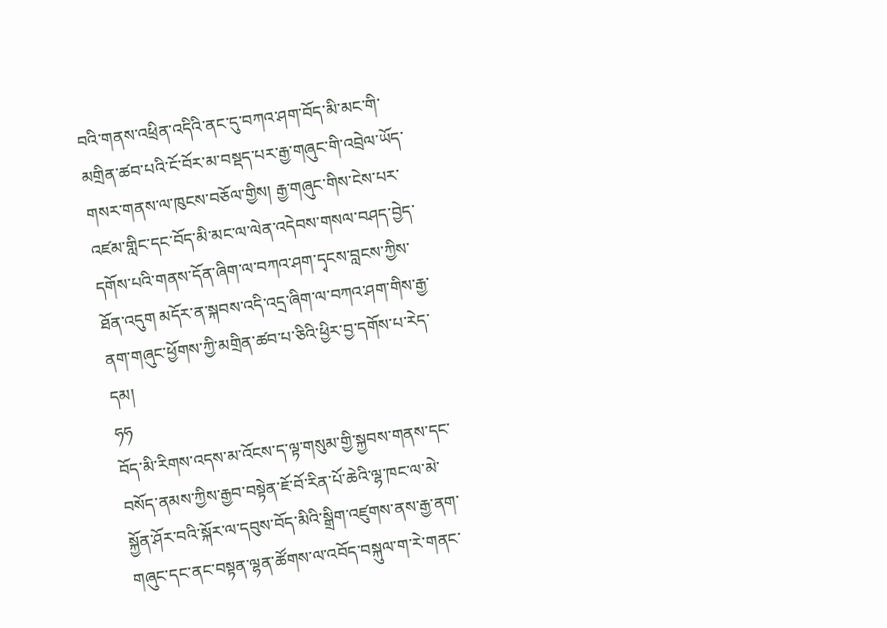བའི་གནས་འཕྲིན་འདིའི་ནང་དུ་བཀའ་ཤག་བོད་མི་མང་གི་མགྲིན་ཚབ་པའི་ངོ་བོར་མ་བསྡད་པར་རྒྱ་གཞུང་གི་འབྲེལ་ཡོད་གསར་གནས་ལ་ཁུངས་བཅོལ་གྱིས། རྒྱ་གཞུང་གིས་ངེས་པར་འཛམ་གླིང་དང་བོད་མི་མང་ལ་ལེན་འདེབས་གསལ་བཤད་བྱེད་དགོས་པའི་གནས་དོན་ཞིག་ལ་བཀའ་ཤག་དྭངས་བླངས་ཀྱིས་ཐོན་འདུག མདོར་ན་སྐབས་འདི་འདྲ་ཞིག་ལ་བཀའ་ཤག་གིས་རྒྱ་ནག་གཞུང་ཕྱོགས་ཀྱི་མགྲིན་ཚབ་པ་ཅིའི་ཕྱིར་བྱ་དགོས་པ་རེད་དམ།
ཧཧ
བོད་མི་རིགས་འདས་མ་འོངས་ད་ལྟ་གསུམ་གྱི་སྐྱབས་གནས་དང་བསོད་ནམས་ཀྱིས་རྒྱབ་བསྟེན་ཇོ་བོ་རིན་པོ་ཆེའི་ལྷ་ཁང་ལ་མེ་སྐྱོན་ཤོར་བའི་སྐོར་ལ་དབུས་བོད་མིའི་སྒྲིག་འཛུགས་ནས་རྒྱ་ནག་གཞུང་དང་ནང་བསྟན་ལྷན་ཚོགས་ལ་འབོད་བསྐུལ་ག་རེ་གནང་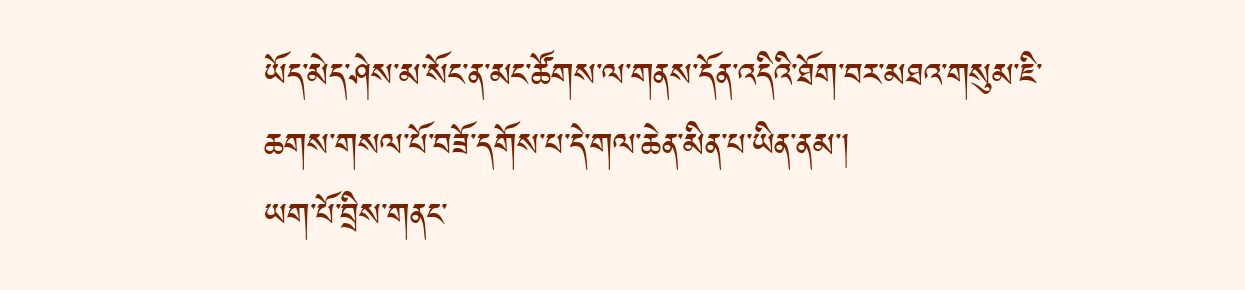ཡོད་མེད་ཤེས་མ་སོང་ན་མང་ཚོགས་ལ་གནས་དོན་འདིའི་ཐོག་བར་མཐའ་གསུམ་ཇི་ཆགས་གསལ་པོ་བཟོ་དགོས་པ་དེ་གལ་ཆེན་མིན་པ་ཡིན་ནམ་།
ཡག་པོ་བྲིས་གནང་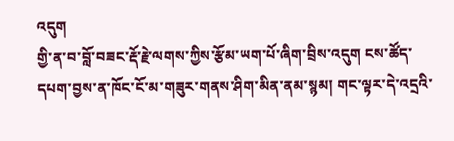འདུག
གྱི་ན་བ་བློ་བཟང་རྡོ་རྗེ་ལགས་ཀྱིས་རྩོམ་ཡག་པོ་ཞིག་བྲིས་འདུག ངས་ཚོད་དཔག་བྱས་ན་ཁོང་ངོ་མ་གཟུར་གནས་ཤིག་མིན་ནམ་སྙམ། གང་ལྟར་དེ་འདྲའི་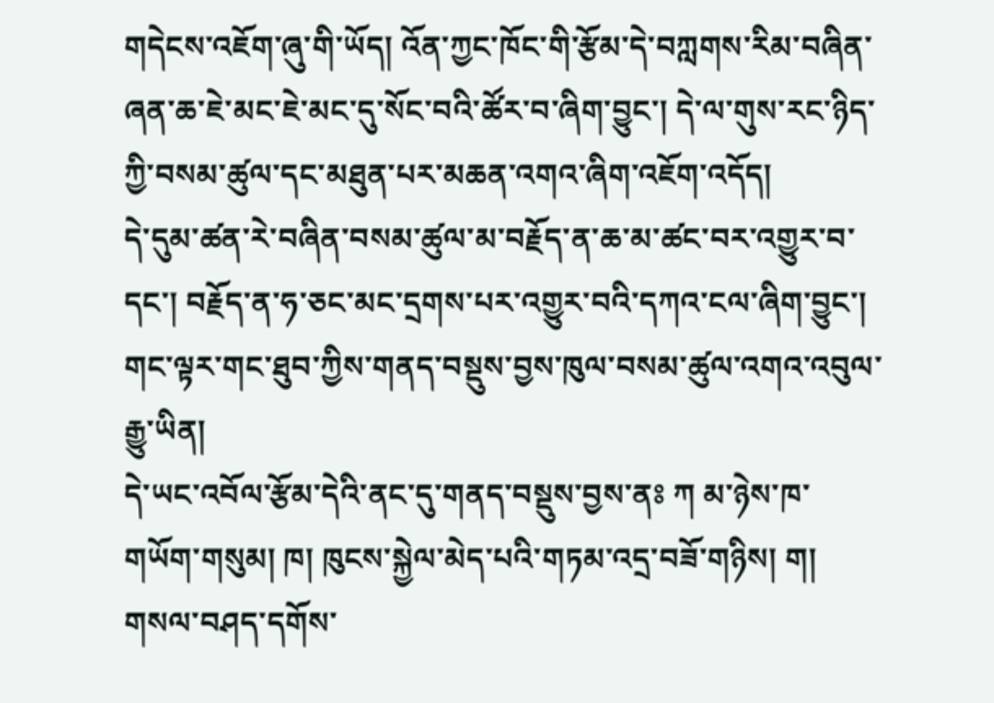གདེངས་འཇོག་ཞུ་གི་ཡོད། འོན་ཀྱང་ཁོང་གི་རྩོམ་དེ་བཀླགས་རིམ་བཞིན་ཞན་ཆ་ཇེ་མང་ཇེ་མང་དུ་སོང་བའི་ཚོར་བ་ཞིག་བྱུང་། དེ་ལ་གུས་རང་ཉིད་ཀྱི་བསམ་ཚུལ་དང་མཐུན་པར་མཆན་འགའ་ཞིག་འཇོག་འདོད།
དེ་དུམ་ཚན་རེ་བཞིན་བསམ་ཚུལ་མ་བརྗོད་ན་ཆ་མ་ཚང་བར་འགྱུར་བ་དང་། བརྗོད་ན་ཧ་ཅང་མང་དྲགས་པར་འགྱུར་བའི་དཀའ་ངལ་ཞིག་བྱུང་། གང་ལྟར་གང་ཐུབ་ཀྱིས་གནད་བསྡུས་བྱས་ཁུལ་བསམ་ཚུལ་འགའ་འབུལ་རྒྱུ་ཡིན།
དེ་ཡང་འབོལ་རྩོམ་དེའི་ནང་དུ་གནད་བསྡུས་བྱས་ནཿ ཀ མ་ཉེས་ཁ་གཡོག་གསུམ། ཁ། ཁུངས་སྐྱེལ་མེད་པའི་གཏམ་འདྲ་བཟོ་གཉིས། ག། གསལ་བཤད་དགོས་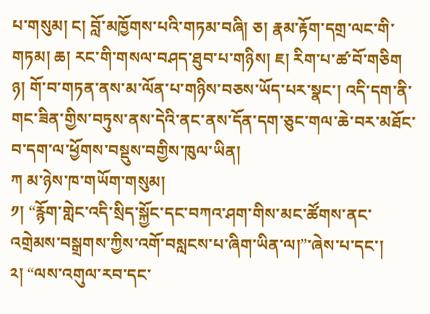པ་གསུམ། ང། བློ་མཁྱོགས་པའི་གཏམ་བཞི། ཅ། རྣམ་རྟོག་དགྲ་ལང་གི་གཏམ། ཆ། རང་གི་གསལ་བཤད་ཐུབ་པ་གཉིས། ཇ། རིག་པ་ཚ་བོ་གཅིག ཉ། གོ་བ་གཏན་ནས་མ་ལོན་པ་གཉིས་བཅས་ཡོད་པར་སྣང་། འདི་དག་ནི་གང་ཟིན་གྱིས་བཏུས་ནས་དེའི་ནང་ནས་དོན་དག་ཅུང་གལ་ཆེ་བར་མཐོང་བ་དག་ལ་ཕྱོགས་བསྡུས་བགྱིས་ཁུལ་ཡིན།
ཀ མ་ཉེས་ཁ་གཡོག་གསུམ།
༡། “རྙོག་གླེང་འདི་སྲིད་སྐྱོང་དང་བཀའ་ཤག་གིས་མང་ཚོགས་ནང་འགྲེམས་བསྒྲགས་ཀྱིས་འགོ་བསླངས་པ་ཞིག་ཡིན་ལ།”་ཞེས་པ་དང་།
༢། “ལས་འགུལ་རབ་དང་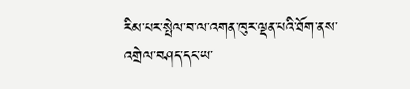རིམ་པར་སྤེལ་བ་ལ་འགན་ཁུར་ལྡན་པའི་ཐོག་ནས་འགྲེལ་བཤད་དང་ཡ་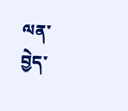ལན་བྱེད་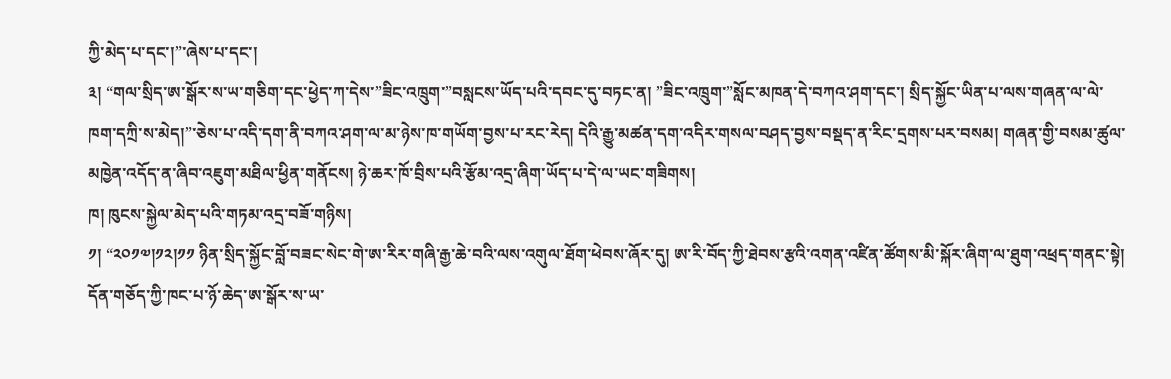ཀྱི་མེད་པ་དང་།”་ཞེས་པ་དང་།
༣། “གལ་སྲིད་ཨ་སྒོར་ས་ཡ་གཅིག་དང་ཕྱེད་ཀ་དེས་”ཟིང་འཁྲུག་”བསླངས་ཡོད་པའི་དབང་དུ་བཏང་ན། ”ཟིང་འཁྲུག་”སློང་མཁན་དེ་བཀའ་ཤག་དང་། སྲིད་སྐྱོང་ཡིན་པ་ལས་གཞན་ལ་ལེ་ཁག་དཀྲི་ས་མེད།”་ཅེས་པ་འདི་དག་ནི་བཀའ་ཤག་ལ་མ་ཉེས་ཁ་གཡོག་བྱས་པ་རང་རེད། དེའི་རྒྱུ་མཚན་དག་འདིར་གསལ་བཤད་བྱས་བསྡད་ན་རིང་དྲགས་པར་བསམ། གཞན་གྱི་བསམ་ཚུལ་མཁྱེན་འདོད་ན་ཞིབ་འཇུག་མཐིལ་ཕྱིན་གནོངས། ཉེ་ཆར་ཁོ་བྲིས་པའི་རྩོམ་འདྲ་ཞིག་ཡོད་པ་དེ་ལ་ཡང་གཟིགས།
ཁ། ཁུངས་སྐྱེལ་མེད་པའི་གཏམ་འདྲ་བཟོ་གཉིས།
༡། “༢༠༡༧།༡༢།༡༡ ཉིན་སྲིད་སྐྱོང་བློ་བཟང་སེང་གེ་ཨ་རིར་གཞི་རྒྱ་ཆེ་བའི་ལས་འགུལ་ཐོག་ཕེབས་ཞོར་དུ། ཨ་རི་བོད་ཀྱི་ཐེབས་རྩའི་འགན་འཛིན་ཚོགས་མི་སྐོར་ཞིག་ལ་ཐུག་འཕྲད་གནང་སྟེ། དོན་གཅོད་ཀྱི་ཁང་པ་ཉོ་ཆེད་ཨ་སྒོར་ས་ཡ་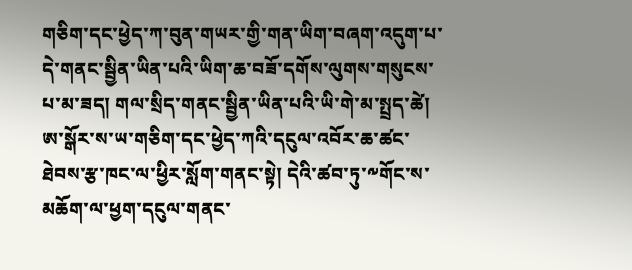གཅིག་དང་ཕྱེད་ཀ་བུན་གཡར་གྱི་གན་ཡིག་བཞག་འདུག་པ་དེ་གནང་སྦྱིན་ཡིན་པའི་ཡིག་ཆ་བཟོ་དགོས་ལུགས་གསུངས་པ་མ་ཟད། གལ་སྲིད་གནང་སྦྱིན་ཡིན་པའི་ཡི་གེ་མ་སྤྲད་ཚེ། ཨ་སྒོར་ས་ཡ་གཅིག་དང་ཕྱེད་ཀའི་དངུལ་འབོར་ཆ་ཚང་ཐེབས་རྩ་ཁང་ལ་ཕྱིར་སློག་གནང་སྟེ། དེའི་ཚབ་ཏུ་༸གོང་ས་མཆོག་ལ་ཕྱག་དངུལ་གནང་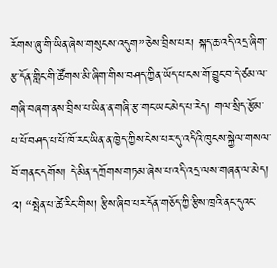རོགས་ཞུ་གི་ཡིན་ཞེས་གསུངས་འདུག”་ཅེས་བྲིས་པར། སྐད་ཆ་འདི་འདྲ་ཞིག་རྩ་དོན་གླིང་གི་ཚོགས་མི་ཞིག་གིས་བཤད་ཀྱིན་ཡོད་པ་ངས་གོ་བྱུང་བ་དེ་ཙམ་ལ་གཞི་བཞག་ནས་བྲིས་པ་ཡིན་ན་གཞི་རྩ་གང་ཡང་མེད་པ་རེད། གལ་སྲིད་རྩོམ་པ་པོ་བཤད་པ་པོ་ཁོ་རང་ཡིན་ན་ཁྱེད་ཀྱིས་ངེས་པར་དུ་འདིའི་ཁུངས་སྐྱེལ་གསལ་བོ་གནང་དགོས། དེ་མིན་དཀྲོགས་གཏམ་ཞེས་པ་འདི་འདྲ་ལས་གཞན་ལ་མེད།
༢། “སྤེན་པ་ཚེ་རིང་གིས། རྩིས་ཞིབ་པར་དོན་གཅོད་ཀྱི་རྩིས་ཁྲའི་ནང་དུའང་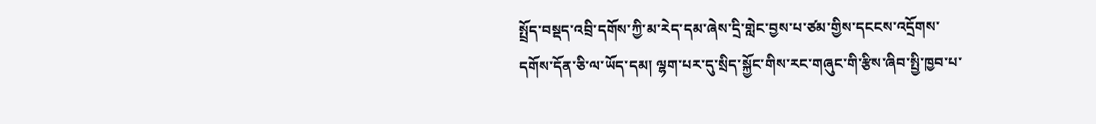སྤྲོད་བསྡད་འབྲི་དགོས་ཀྱི་མ་རེད་དམ་ཞེས་དྲི་གླེང་བྱས་པ་ཙམ་གྱིས་དངངས་འདྲོགས་དགོས་དོན་ཅི་ལ་ཡོད་དམ། ལྷག་པར་དུ་སྲིད་སྐྱོང་གིས་རང་གཞུང་གི་རྩིས་ཞིབ་སྤྱི་ཁྱབ་པ་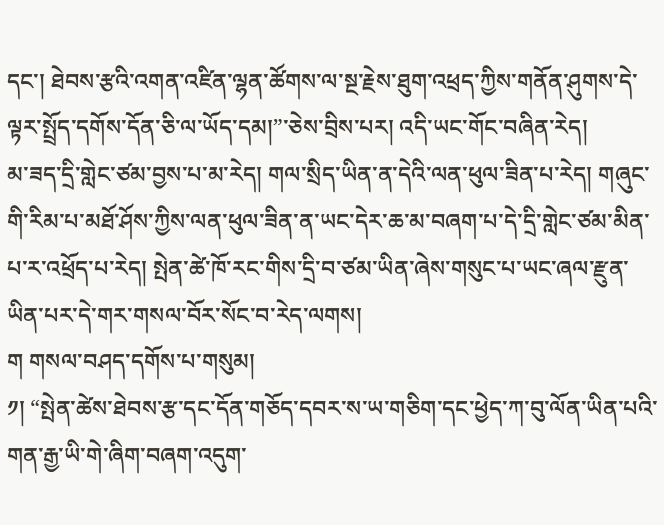དང་། ཐེབས་རྩའི་འགན་འཛིན་ལྷན་ཚོགས་ལ་སྔ་རྗེས་ཐུག་འཕྲད་ཀྱིས་གནོན་ཤུགས་དེ་ལྟར་སྤྲོད་དགོས་དོན་ཅི་ལ་ཡོད་དམ།”་ཅེས་བྲིས་པར། འདི་ཡང་གོང་བཞིན་རེད།
མ་ཟད་དྲི་གླེང་ཙམ་བྱས་པ་མ་རེད། གལ་སྲིད་ཡིན་ན་དེའི་ལན་ཕུལ་ཟིན་པ་རེད། གཞུང་གི་རིམ་པ་མཐོ་ཤོས་ཀྱིས་ལན་ཕུལ་ཟིན་ན་ཡང་དེར་ཆ་མ་བཞག་པ་དེ་དྲི་གླེང་ཙམ་མིན་པ་ར་འཕྲོད་པ་རེད། སྤེན་ཚེ་ཁོ་རང་གིས་དྲི་བ་ཙམ་ཡིན་ཞེས་གསུང་པ་ཡང་ཞལ་རྫུན་ཡིན་པར་དེ་གར་གསལ་བོར་སོང་བ་རེད་ལགས།
ག གསལ་བཤད་དགོས་པ་གསུམ།
༡། “སྤེན་ཚེས་ཐེབས་རྩ་དང་དོན་གཅོད་དབར་ས་ཡ་གཅིག་དང་ཕྱེད་ཀ་བུ་ལོན་ཡིན་པའི་གན་རྒྱ་ཡི་གེ་ཞིག་བཞག་འདུག་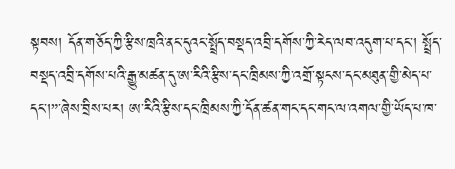སྟབས། དོན་གཅོད་ཀྱི་རྩིས་ཁྲའི་ནང་དུའང་སྤྲོད་བསྡད་འབྲི་དགོས་ཀྱི་རེད་ལབ་འདུག་པ་དང་། སྤྲོད་བསྡད་འབྲི་དགོས་པའི་རྒྱུ་མཚན་དུ་ཨ་རིའི་རྩིས་དང་ཁྲིམས་ཀྱི་འགྲོ་སྟངས་དང་མཐུན་གྱི་མེད་པ་དང་།”་ཞེས་བྲིས་པར། ཨ་རིའི་རྩིས་དང་ཁྲིམས་ཀྱི་དོན་ཚན་གང་དང་གང་ལ་འགལ་གྱི་ཡོད་པ་ཁ་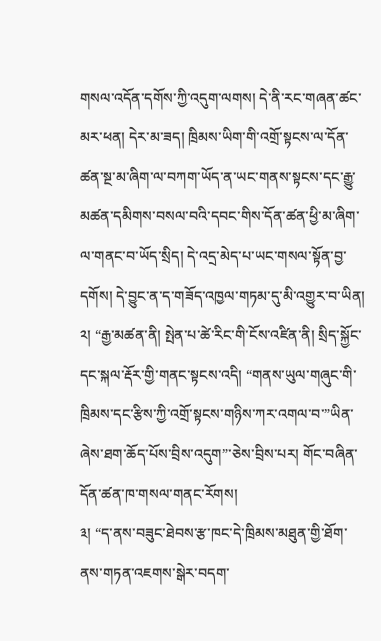གསལ་འདོན་དགོས་ཀྱི་འདུག་ལགས། དེ་ནི་རང་གཞན་ཚང་མར་ཕན། དེར་མ་ཟད། ཁྲིམས་ཡིག་གི་འགྲོ་སྟངས་ལ་དོན་ཚན་སྔ་མ་ཞིག་ལ་བཀག་ཡོད་ན་ཡང་གནས་སྟངས་དང་རྒྱུ་མཚན་དམིགས་བསལ་བའི་དབང་གིས་དོན་ཚན་ཕྱི་མ་ཞིག་ལ་གནང་བ་ཡོད་སྲིད། དེ་འདྲ་མེད་པ་ཡང་གསལ་སྟོན་བྱ་དགོས། དེ་བྱུང་ན་ད་གཟོད་འཁྱལ་གཏམ་དུ་མི་འགྱུར་བ་ཡིན།
༢། “རྒྱ་མཚན་ནི། སྤེན་པ་ཚེ་རིང་གི་ངོས་འཛིན་ནི། སྲིད་སྐྱོང་དང་སྐལ་རྡོར་གྱི་གནང་སྟངས་འདི། “གནས་ཡུལ་གཞུང་གི་ཁྲིམས་དང་རྩིས་ཀྱི་འགྲོ་སྟངས་གཉིས་ཀར་འགལ་བ་”ཡིན་ཞེས་ཐག་ཆོད་པོས་བྲིས་འདུག”་ཅེས་བྲིས་པར། གོང་བཞིན་དོན་ཚན་ཁ་གསལ་གནང་རོགས།
༣། “ད་ནས་བཟུང་ཐེབས་རྩ་ཁང་དེ་ཁྲིམས་མཐུན་གྱི་ཐོག་ནས་གཏན་འཇགས་སྒེར་བདག་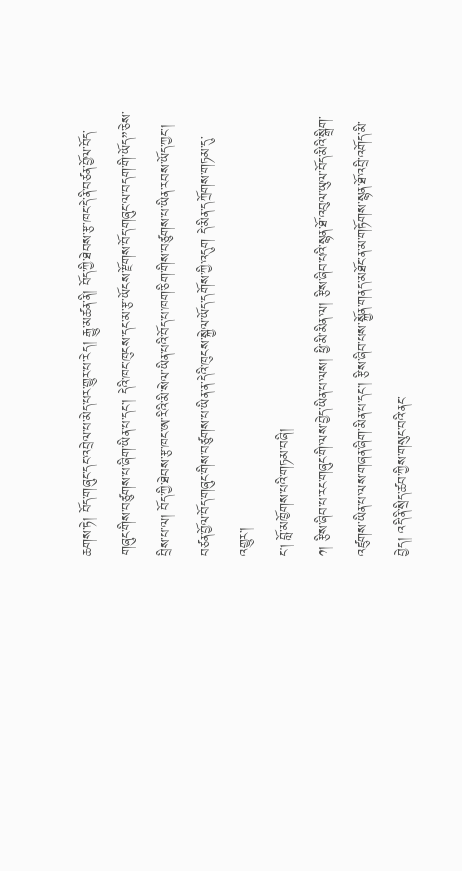ཆགས་ཏེ། བོད་གཞུང་དང་འབྲེལ་པ་མེད་པར་གྱུར་པ་རེད། རྒྱུ་མཚན་ནི། བོད་ཀྱི་ཐེབས་རྩ་ཁང་དེ་ནི་བཙན་བྱོལ་བོད་གཞུང་གིས་བཙུགས་པ་ཞིག་ཡིན་པ་དང་། དེའི་ཁང་ཁུངས་དང་མ་རྩ་ཡོངས་རྫོགས་བོད་གཞུང་ལ་བདག་གི་ཡོད”་ཅེས་བྲིས་པ་ལ། བོད་ཀྱི་ཐེབས་རྩ་ཁང་ཨ་རིའི་མི་སེལ་ཡིན་པའི་བོད་པ་ཁག་ཅིག་གིས་བཙུགས་པ་ཡིན་རབས་ཡོད་ཀྱང་། བཙན་བྱོལ་བོད་གཞུང་གིས་བཙུགས་པ་ཡིན་ན་དེའི་ཁུངས་སྐྱེལ་ཡོད་དགོས་ཀྱི་འདུག དེ་མིན་དཀྲོགས་གཏམ་དུ་འགྱུར་།
ང། བློ་མཁྱོགས་པའི་གཏམ་བཞི།
༡། རྩིས་ཞིབ་པ་རང་གཞུང་གི་ལས་བྱེད་ཡིན་པ་ལས། ཕྱི་མི་མིན་ལ། རྩིས་ཞིབ་པའི་སྙན་ཐོ་འབུལ་ཡུལ་བོད་མིའི་སྒྲིག་འཛུགས་ཡིན་པ་ལས་གཞན་ཞིག་མིན་པ་དང་། རྩིས་ཞིབ་པས་སྐྱོན་གནད་མཐོང་ན་མ་གཏོགས་སྙན་ཐོ་འབྲི་འགོད་མི་བྱེད། འདི་ནི་སྲིད་ཚབ་ཀྱིས་གསུང་བའི་ནང་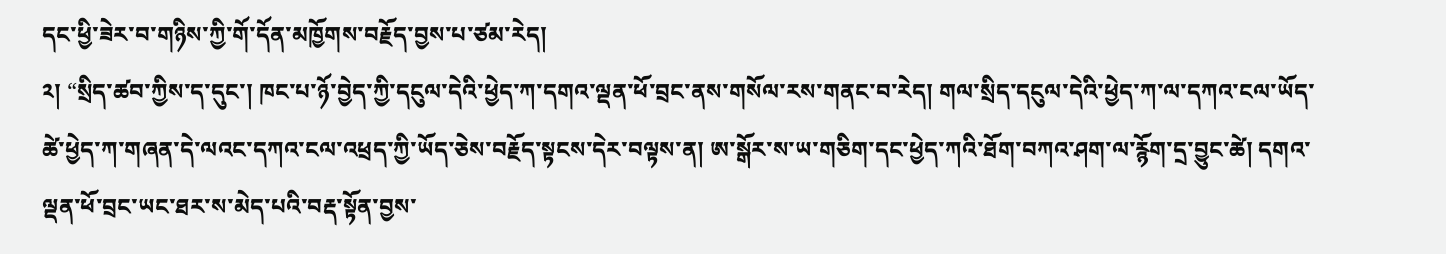དང་ཕྱི་ཟེར་བ་གཉིས་ཀྱི་གོ་དོན་མཁྱོགས་བརྗོད་བྱས་པ་ཙམ་རེད།
༢། “སྲིད་ཚབ་ཀྱིས་ད་དུང་། ཁང་པ་ཉོ་བྱེད་ཀྱི་དངུལ་དེའི་ཕྱེད་ཀ་དགའ་ལྡན་ཕོ་བྲང་ནས་གསོལ་རས་གནང་བ་རེད། གལ་སྲིད་དངུལ་དེའི་ཕྱེད་ཀ་ལ་དཀའ་ངལ་ཡོད་ཚེ་ཕྱེད་ཀ་གཞན་དེ་ལའང་དཀའ་ངལ་འཕྲད་ཀྱི་ཡོད་ཅེས་བརྗོད་སྟངས་དེར་བལྟས་ན། ཨ་སྒོར་ས་ཡ་གཅིག་དང་ཕྱེད་ཀའི་ཐོག་བཀའ་ཤག་ལ་རྙོག་དྲ་བྱུང་ཚེ། དགའ་ལྡན་ཕོ་བྲང་ཡང་ཐར་ས་མེད་པའི་བརྡ་སྟོན་བྱས་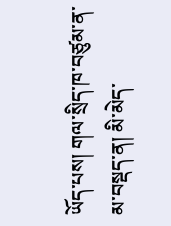ཡོད་པས། གལ་སྲིད་ཁ་བཙུམ་ན་མ་བསྡད་ན། མི་མེད་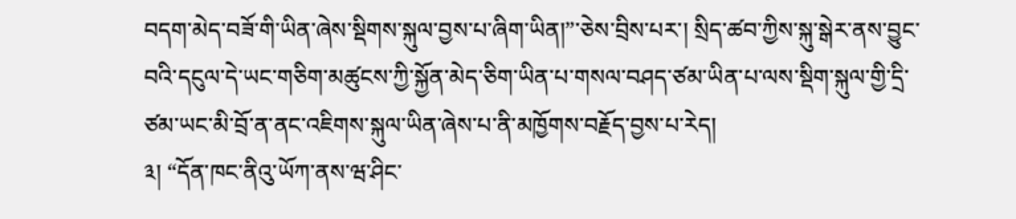བདག་མེད་བཟོ་གི་ཡིན་ཞེས་སྡིགས་སྐུལ་བྱས་པ་ཞིག་ཡིན།”་ཅེས་བྲིས་པར་། སྲིད་ཚབ་ཀྱིས་སྐུ་སྒེར་ནས་བྱུང་བའི་དངུལ་དེ་ཡང་གཅིག་མཚུངས་ཀྱི་སྐྱོན་མེད་ཅིག་ཡིན་པ་གསལ་བཤད་ཙམ་ཡིན་པ་ལས་སྡིག་སྐུལ་གྱི་དྲི་ཙམ་ཡང་མི་བྲོ་ན་ནང་འཇིགས་སྐུལ་ཡིན་ཞེས་པ་ནི་མཁྱོགས་བརྗོད་བྱས་པ་རེད།
༣། “དོན་ཁང་ནིའུ་ཡོཀ་ནས་ཝ་ཤིང་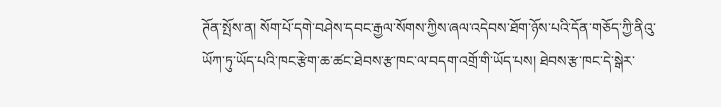ཊོན་སྤོས་ན། སོག་པོ་དགེ་བཤེས་དབང་རྒྱལ་སོགས་ཀྱིས་ཞལ་འདེབས་ཐོག་ཉོས་པའི་དོན་གཅོད་ཀྱི་ནིའུ་ཡོཀ་ཏུ་ཡོད་པའི་ཁང་རྩེག་ཆ་ཚང་ཐེབས་རྩ་ཁང་ལ་བདག་འགྲོ་གི་ཡོད་པས། ཐེབས་རྩ་ཁང་དེ་སྒེར་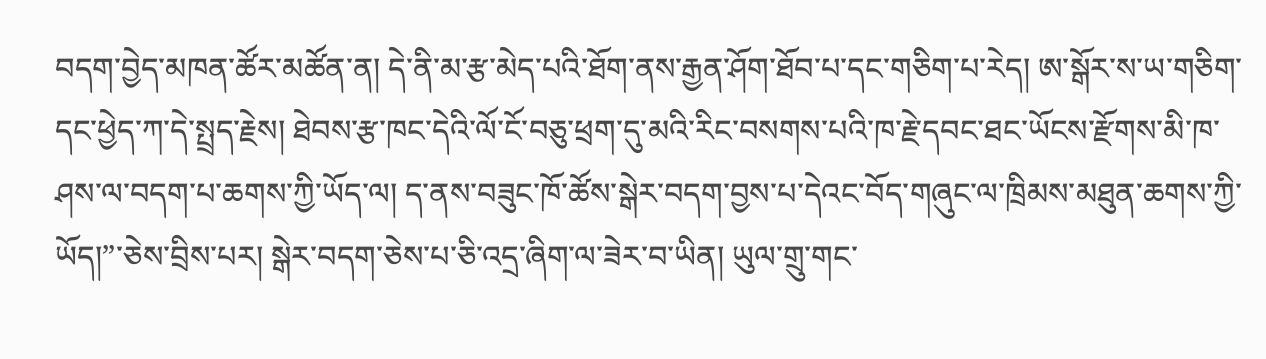བདག་བྱེད་མཁན་ཚོར་མཚོན་ན། དེ་ནི་མ་རྩ་མེད་པའི་ཐོག་ནས་རྒྱན་ཤོག་ཐོབ་པ་དང་གཅིག་པ་རེད། ཨ་སྒོར་ས་ཡ་གཅིག་དང་ཕྱེད་ཀ་དེ་སྤྲད་རྗེས། ཐེབས་རྩ་ཁང་དེའི་ལོ་ངོ་བཅུ་ཕྲག་དུ་མའི་རིང་བསགས་པའི་ཁ་རྗེ་དབང་ཐང་ཡོངས་རྫོགས་མི་ཁ་ཤས་ལ་བདག་པ་ཆགས་ཀྱི་ཡོད་ལ། ད་ནས་བཟུང་ཁོ་ཚོས་སྒེར་བདག་བྱས་པ་དེའང་བོད་གཞུང་ལ་ཁྲིམས་མཐུན་ཆགས་ཀྱི་ཡོད།”་ཅེས་བྲིས་པར། སྒེར་བདག་ཅེས་པ་ཅི་འདྲ་ཞིག་ལ་ཟེར་བ་ཡིན། ཡུལ་གྲུ་གང་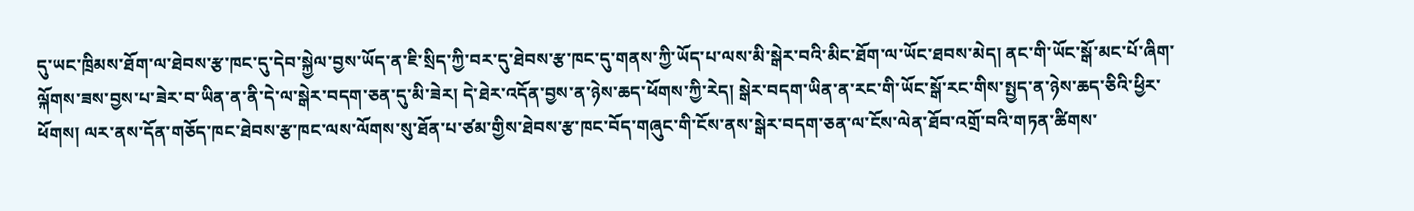དུ་ཡང་ཁྲིམས་ཐོག་ལ་ཐེབས་རྩ་ཁང་དུ་དེབ་སྐྱེལ་བྱས་ཡོད་ན་ཇི་སྲིད་ཀྱི་བར་དུ་ཐེབས་རྩ་ཁང་དུ་གནས་ཀྱི་ཡོད་པ་ལས་མི་སྒེར་བའི་མིང་ཐོག་ལ་ཡོང་ཐབས་མེད། ནང་གི་ཡོང་སྒོ་མང་པོ་ཞིག་ལྐོགས་ཟས་བྱས་པ་ཟེར་བ་ཡིན་ན་ནི་དེ་ལ་སྒེར་བདག་ཅན་དུ་མི་ཟེར། དེ་ཐེར་འདོན་བྱས་ན་ཉེས་ཆད་ཕོགས་ཀྱི་རེད། སྒེར་བདག་ཡིན་ན་རང་གི་ཡོང་སྒོ་རང་གིས་སྤྱད་ན་ཉེས་ཆད་ཅིའི་ཕྱིར་ཕོགས། ལར་ནས་དོན་གཅོད་ཁང་ཐེབས་རྩ་ཁང་ལས་ལོགས་སུ་ཐོན་པ་ཙམ་གྱིས་ཐེབས་རྩ་ཁང་བོད་གཞུང་གི་ངོས་ནས་སྒེར་བདག་ཅན་ལ་ངོས་ལེན་ཐོབ་འགྲོ་བའི་གཏན་ཚིགས་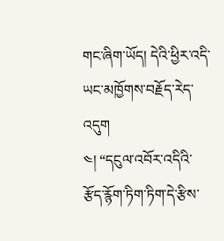གང་ཞིག་ཡོད། དེའི་ཕྱིར་འདི་ཡང་མཁྱོགས་བརྗོད་རེད་འདུག
༤། “དངུལ་འབོར་འདིའི་རྩོད་རྙོག་ཏིག་ཏིག་དེ་རྩིས་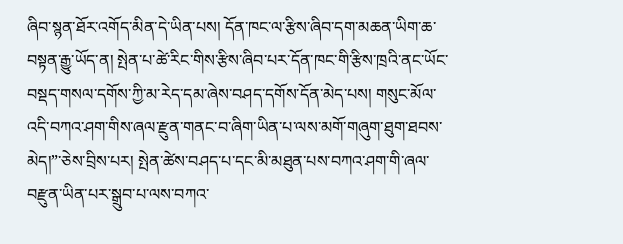ཞིབ་སྙན་ཐོར་འགོད་མིན་དེ་ཡིན་པས། དོན་ཁང་ལ་རྩིས་ཞིབ་དག་མཆན་ཡིག་ཆ་བསྟན་རྒྱུ་ཡོད་ན། སྤེན་པ་ཚེ་རིང་གིས་རྩིས་ཞིབ་པར་དོན་ཁང་གི་རྩིས་ཁྲའི་ནང་ཡོང་བསྡད་གསལ་དགོས་ཀྱི་མ་རེད་དམ་ཞེས་བཤད་དགོས་དོན་མེད་པས། གསུང་མོལ་འདི་བཀའ་ཤག་གིས་ཞལ་རྫུན་གནང་བ་ཞིག་ཡིན་པ་ལས་མགོ་གཞུག་ཐུག་ཐབས་མེད།”་ཅེས་བྲིས་པར། སྤེན་ཚེས་བཤད་པ་དང་མི་མཐུན་པས་བཀའ་ཤག་གི་ཞལ་བརྫུན་ཡིན་པར་སྒྲུབ་པ་ལས་བཀའ་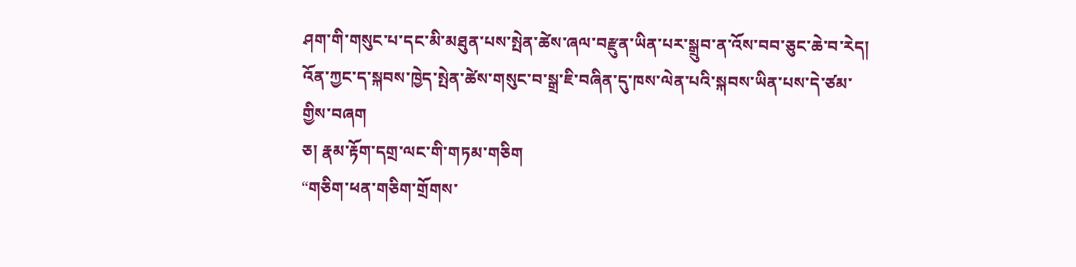ཤག་གི་གསུང་པ་དང་མི་མཐུན་པས་སྤེན་ཚེས་ཞལ་བརྫུན་ཡིན་པར་སྒྲུབ་ན་འོས་བབ་ཅུང་ཆེ་བ་རེད། འོན་ཀྱང་ད་སྐབས་ཁྱེད་སྤེན་ཚེས་གསུང་བ་སྒྲ་ཇི་བཞིན་དུ་ཁས་ལེན་པའི་སྐབས་ཡིན་པས་དེ་ཙམ་གྱིས་བཞག
ཅ། རྣམ་རྟོག་དགྲ་ལང་གི་གཏམ་གཅིག
“གཅིག་ཕན་གཅིག་གྲོགས་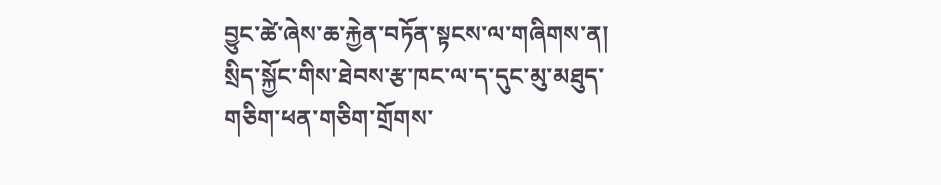བྱུང་ཚེ་ཞེས་ཆ་རྐྱེན་བཏོན་སྟངས་ལ་གཞིགས་ན། སྲིད་སྐྱོང་གིས་ཐེབས་རྩ་ཁང་ལ་ད་དུང་མུ་མཐུད་གཅིག་ཕན་གཅིག་གྲོགས་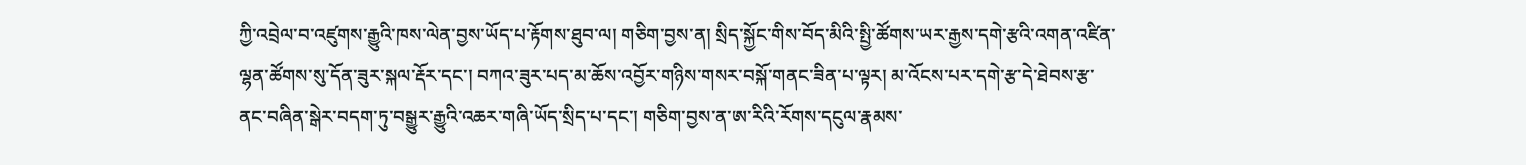ཀྱི་འབྲེལ་བ་འཛུགས་རྒྱུའི་ཁས་ལེན་བྱས་ཡོད་པ་རྟོགས་ཐུབ་ལ། གཅིག་བྱས་ན། སྲིད་སྐྱོང་གིས་བོད་མིའི་སྤྱི་ཚོགས་ཡར་རྒྱས་དགེ་རྩའི་འགན་འཛིན་ལྷན་ཚོགས་སུ་དོན་ཟུར་སྐལ་རྡོར་དང་། བཀའ་ཟུར་པད་མ་ཆོས་འབྱོར་གཉིས་གསར་བསྐོ་གནང་ཟིན་པ་ལྟར། མ་འོངས་པར་དགེ་རྩ་དེ་ཐེབས་རྩ་ནང་བཞིན་སྒེར་བདག་ཏུ་བསྒྱུར་རྒྱུའི་འཆར་གཞི་ཡོད་སྲིད་པ་དང་། གཅིག་བྱས་ན་ཨ་རིའི་རོགས་དངུལ་རྣམས་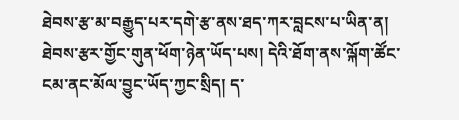ཐེབས་རྩ་མ་བརྒྱུད་པར་དགེ་རྩ་ནས་ཐད་ཀར་བླངས་པ་ཡིན་ན། ཐེབས་རྩར་གྱོང་གུན་ཕོག་ཉེན་ཡོད་པས། དེའི་ཐོག་ནས་ལྐོག་ཚོང་ངམ་ནང་མོལ་བྱུང་ཡོད་ཀྱང་སྲིད། ད་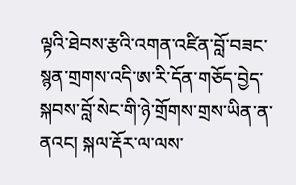ལྟའི་ཐེབས་རྩའི་འགན་འཛིན་བློ་བཟང་སྙན་གྲགས་འདི་ཨ་རི་དོན་གཅོད་བྱེད་སྐབས་བློ་སེང་གི་ཉེ་གྲོགས་གྲས་ཡིན་ན་ནའང། སྐལ་རྡོར་ལ་ལས་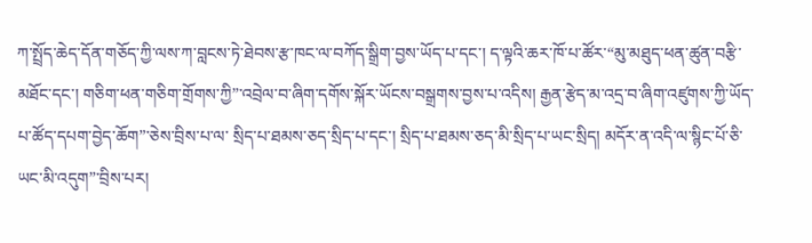ཀ་སྤྲོད་ཆེད་དོན་གཅོད་ཀྱི་ལས་ཀ་བླངས་ཏེ་ཐེབས་རྩ་ཁང་ལ་བཀོད་སྒྲིག་བྱས་ཡོད་པ་དང་། ད་ལྟའི་ཆར་ཁོ་པ་ཚོར་“མུ་མཐུད་ཕན་ཚུན་བརྩི་མཐོང་དང་། གཅིག་ཕན་གཅིག་གྲོགས་ཀྱི”་འབྲེལ་བ་ཞིག་དགོས་སྐོར་ཡོངས་བསྒྲགས་བྱས་པ་འདིས། རྒྱན་རྩེད་མ་འདྲ་བ་ཞིག་འཛུགས་ཀྱི་ཡོད་པ་ཚོད་དཔག་བྱེད་ཆོག”་ཅེས་བྲིས་པ་ལ་ སྲིད་པ་ཐམས་ཅད་སྲིད་པ་དང་། སྲིད་པ་ཐམས་ཅད་མི་སྲིད་པ་ཡང་སྲིད། མདོར་ན་འདི་ལ་སྙིང་པོ་ཅི་ཡང་མི་འདུག”་བྲིས་པར།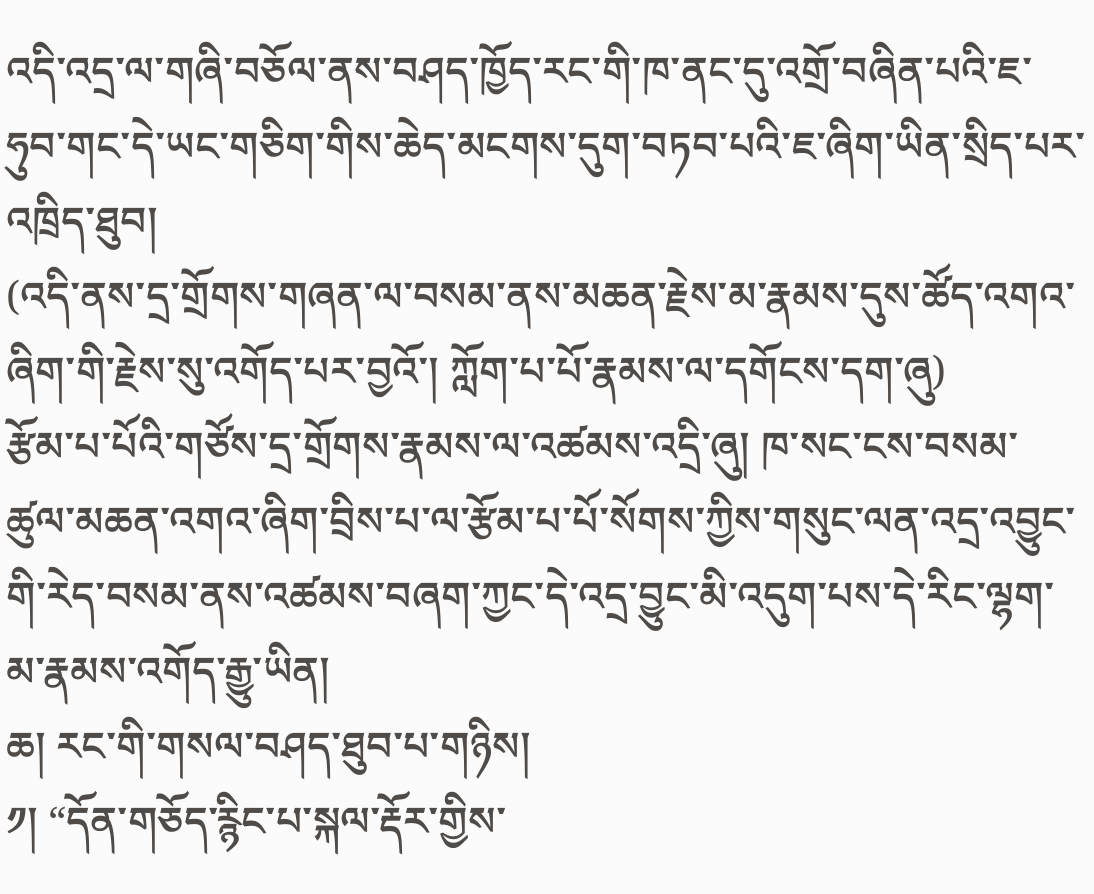འདི་འདྲ་ལ་གཞི་བཅོལ་ནས་བཤད་ཁྱོད་རང་གི་ཁ་ནང་དུ་འགྲོ་བཞིན་པའི་ཇ་ཧུབ་གང་དེ་ཡང་གཅིག་གིས་ཆེད་མངགས་དུག་བཏབ་པའི་ཇ་ཞིག་ཡིན་སྲིད་པར་འཁྲིད་ཐུབ།
(འདི་ནས་དྲ་གྲོགས་གཞན་ལ་བསམ་ནས་མཆན་རྗེས་མ་རྣམས་དུས་ཚོད་འགའ་ཞིག་གི་རྗེས་སུ་འགོད་པར་བྱའོ་། ཀློག་པ་པོ་རྣམས་ལ་དགོངས་དག་ཞུ)
རྩོམ་པ་པོའི་གཙོས་དྲ་གྲོགས་རྣམས་ལ་འཚམས་འདྲི་ཞུ། ཁ་སང་ངས་བསམ་ཚུལ་མཆན་འགའ་ཞིག་བྲིས་པ་ལ་རྩོམ་པ་པོ་སོགས་ཀྱིས་གསུང་ལན་འདྲ་འབྱུང་གི་རེད་བསམ་ནས་འཚམས་བཞག་ཀྱང་དེ་འདྲ་བྱུང་མི་འདུག་པས་དེ་རིང་ལྷག་མ་རྣམས་འགོད་རྒྱུ་ཡིན།
ཆ། རང་གི་གསལ་བཤད་ཐུབ་པ་གཉིས།
༡། “དོན་གཅོད་རྙིང་པ་སྐལ་རྡོར་གྱིས་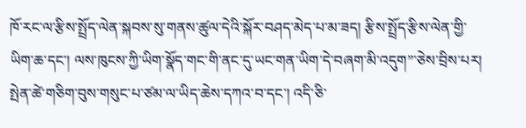ཁོ་རང་ལ་རྩིས་སྤྲོད་ལེན་སྐབས་སུ་གནས་ཚུལ་དེའི་སྐོར་བཤད་མེད་པ་མ་ཟད། རྩིས་སྤྲོད་རྩིས་ལེན་གྱི་ཡིག་ཆ་དང་། ལས་ཁུངས་ཀྱི་ཡིག་སྣོད་གང་གི་ནང་དུ་ཡང་གན་ཡིག་དེ་བཞག་མི་འདུག”་ཅེས་བྲིས་པར། སྤེན་ཚེ་གཅིག་བུས་གསུང་པ་ཙམ་ལ་ཡིད་ཆེས་དཀའ་བ་དང་། འདི་ཅི་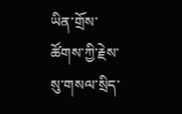ཡིན་གྲོས་ཚོགས་ཀྱི་རྗེས་སུ་གསལ་སྲིད་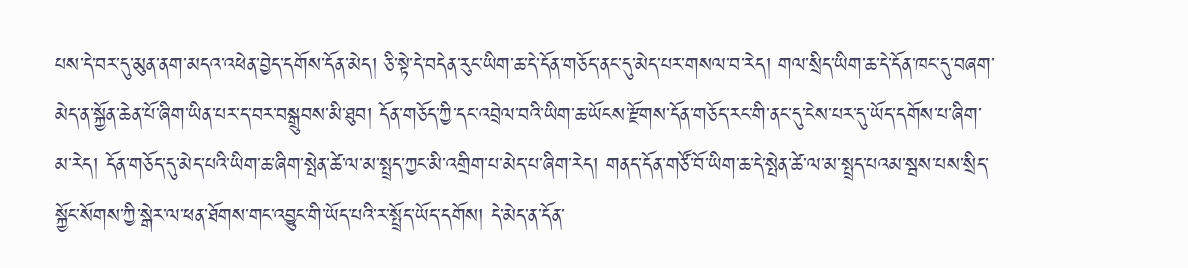པས་དེ་བར་དུ་མུན་ནག་མདའ་འཕེན་བྱེད་དགོས་དོན་མེད། ཅི་སྟེ་དེ་བདེན་རུང་ཡིག་ཆ་དེ་དོན་གཅོད་ནང་དུ་མེད་པར་གསལ་བ་རེད། གལ་སྲིད་ཡིག་ཆ་དེ་དོན་ཁང་དུ་བཞག་མེད་ན་སྐྱོན་ཆེན་པོ་ཞིག་ཡིན་པར་ད་བར་བསྒྲུབས་མི་ཐུབ། དོན་གཅོད་ཀྱི་དང་འབྲེལ་བའི་ཡིག་ཆ་ཡོངས་རྫོགས་དོན་གཅོད་རང་གི་ནང་དུ་ངེས་པར་དུ་ཡོད་དགོས་པ་ཞིག་མ་རེད། དོན་གཅོད་དུ་མེད་པའི་ཡིག་ཆ་ཞིག་སྤེན་ཚེ་ལ་མ་སྤྲད་ཀྱང་མི་འགྲིག་པ་མེད་པ་ཞིག་རེད། གནད་དོན་གཙོ་བོ་ཡིག་ཆ་དེ་སྤེན་ཚེ་ལ་མ་སྤྲད་པའམ་སྦས་པས་སྲིད་སྐྱོང་སོགས་ཀྱི་སྒེར་ལ་ཕན་ཐོགས་གང་འབྱུང་གི་ཡོད་པའི་ར་སྤྲོད་ཡོད་དགོས། དེ་མེད་ན་དོན་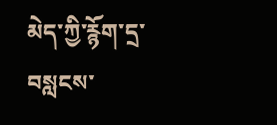མེད་ཀྱི་རྙོག་དྲ་བསླངས་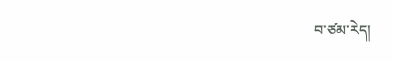བ་ཙམ་རེད།